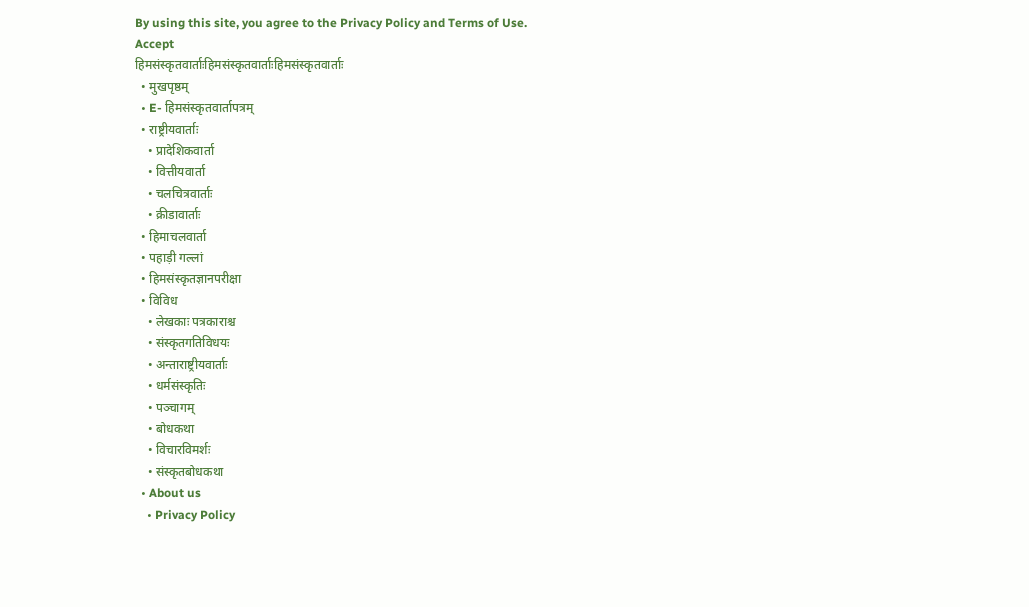By using this site, you agree to the Privacy Policy and Terms of Use.
Accept
हिमसंस्कृतवार्ताःहिमसंस्कृतवार्ताःहिमसंस्कृतवार्ताः
  • मुखपृष्ठम्
  • E- हिमसंस्कृतवार्तापत्रम्
  • राष्ट्रीयवार्ताः
    • प्रादेशिकवार्ता
    • वित्तीयवार्ता
    • चलचित्रवार्ताः
    • क्रीडावार्ताः
  • हिमाचलवार्ता
  • पहाड़ी गल्लां
  • हिमसंस्कृतज्ञानपरीक्षा
  • विविध
    • लेखकाः पत्रकाराश्च
    • संस्कृतगतिविधयः
    • अन्ताराष्ट्रीयवार्ताः
    • धर्मसंस्कृतिः
    • पञ्चागम्
    • बोधकथा
    • विचारविमर्शः
    • संस्कृतबोधकथा
  • About us
    • Privacy Policy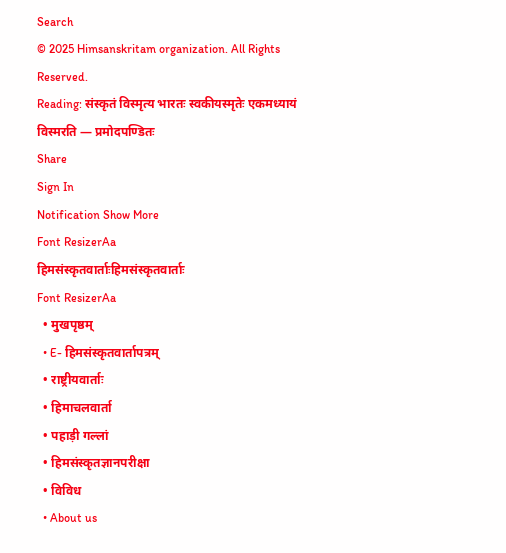Search
© 2025 Himsanskritam organization. All Rights Reserved.
Reading: संस्कृतं विस्मृत्य भारतः स्वकीयस्मृतेः एकमध्यायं विस्मरति — प्रमोदपण्डितः
Share
Sign In
Notification Show More
Font ResizerAa
हिमसंस्कृतवार्ताःहिमसंस्कृतवार्ताः
Font ResizerAa
  • मुखपृष्ठम्
  • E- हिमसंस्कृतवार्तापत्रम्
  • राष्ट्रीयवार्ताः
  • हिमाचलवार्ता
  • पहाड़ी गल्लां
  • हिमसंस्कृतज्ञानपरीक्षा
  • विविध
  • About us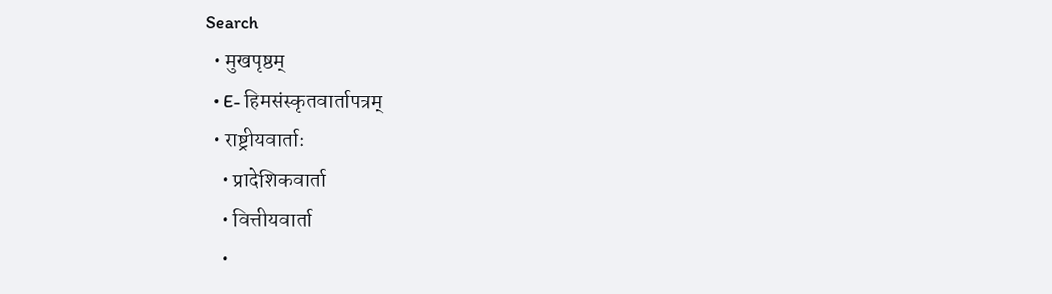Search
  • मुखपृष्ठम्
  • E- हिमसंस्कृतवार्तापत्रम्
  • राष्ट्रीयवार्ताः
    • प्रादेशिकवार्ता
    • वित्तीयवार्ता
    •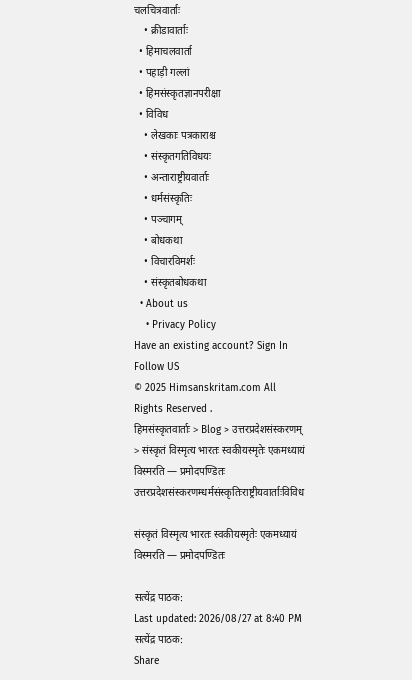चलचित्रवार्ताः
    • क्रीडावार्ताः
  • हिमाचलवार्ता
  • पहाड़ी गल्लां
  • हिमसंस्कृतज्ञानपरीक्षा
  • विविध
    • लेखकाः पत्रकाराश्च
    • संस्कृतगतिविधयः
    • अन्ताराष्ट्रीयवार्ताः
    • धर्मसंस्कृतिः
    • पञ्चागम्
    • बोधकथा
    • विचारविमर्शः
    • संस्कृतबोधकथा
  • About us
    • Privacy Policy
Have an existing account? Sign In
Follow US
© 2025 Himsanskritam.com All Rights Reserved .
हिमसंस्कृतवार्ताः > Blog > उत्तरप्रदेशसंस्करणम् > संस्कृतं विस्मृत्य भारतः स्वकीयस्मृतेः एकमध्यायं विस्मरति — प्रमोदपण्डितः
उत्तरप्रदेशसंस्करणम्धर्मसंस्कृतिःराष्ट्रीयवार्ताःविविध

संस्कृतं विस्मृत्य भारतः स्वकीयस्मृतेः एकमध्यायं विस्मरति — प्रमोदपण्डितः

सत्येंद्र पाठक:
Last updated: 2026/08/27 at 8:40 PM
सत्येंद्र पाठक:
Share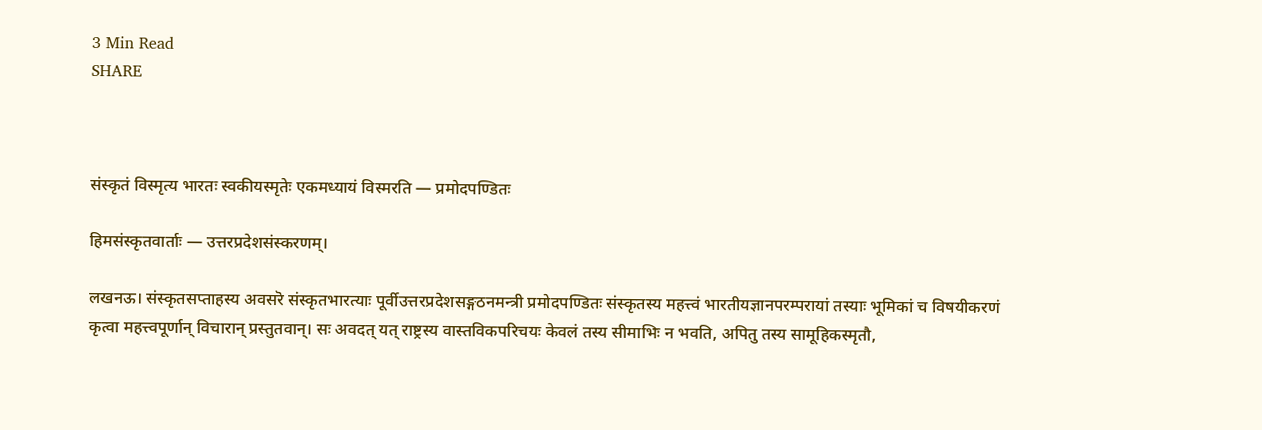3 Min Read
SHARE



संस्कृतं विस्मृत्य भारतः स्वकीयस्मृतेः एकमध्यायं विस्मरति — प्रमोदपण्डितः

हिमसंस्कृतवार्ताः — उत्तरप्रदेशसंस्करणम्।

लखनऊ। संस्कृतसप्ताहस्य अवसरॆ संस्कृतभारत्याः पूर्वीउत्तरप्रदेशसङ्गठनमन्त्री प्रमोदपण्डितः संस्कृतस्य महत्त्वं भारतीयज्ञानपरम्परायां तस्याः भूमिकां च विषयीकरणं कृत्वा महत्त्वपूर्णान् विचारान् प्रस्तुतवान्। सः अवदत् यत् राष्ट्रस्य वास्तविकपरिचयः केवलं तस्य सीमाभिः न भवति, अपितु तस्य सामूहिकस्मृतौ,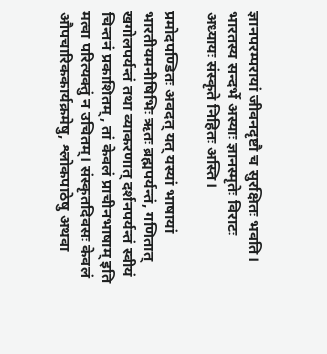ज्ञानपरम्परायां जीवनदृष्टौ च सुरक्षितः भवति। भारतस्य सन्दर्भे अस्याः ज्ञानस्मृतेः विराटः अध्यायः संस्कृते निहितः अस्ति।

प्रमोदपण्डितः अवदत् यत् यस्यां भाषायां भारतीयमनीषिभिः ऋतः ब्रह्मपर्यन्तं, गणितात् खगोलपर्यन्तं तथा व्याकरणात् दर्शनपर्यन्तं स्वीयं चिन्तनं प्रकाशितम्, तां केवलं प्राचीनभाषाम् इति मत्वा परित्यक्तुं न उचितम्। संस्कृतदिवसः केवलं औपचारिककार्यक्रमेषु, श्लोकपाठेषु अथवा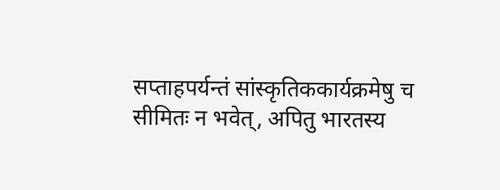सप्ताहपर्यन्तं सांस्कृतिककार्यक्रमेषु च सीमितः न भवेत्, अपितु भारतस्य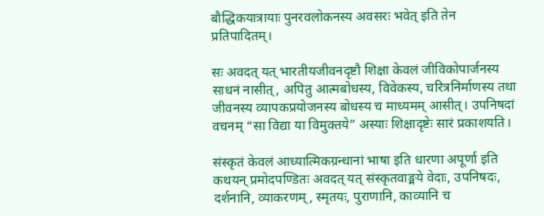बौद्धिकयात्रायाः पुनरवलोकनस्य अवसरः भवेत् इति तेन प्रतिपादितम्।

सः अवदत् यत् भारतीयजीवनदृष्टौ शिक्षा केवलं जीविकोपार्जनस्य साधनं नासीत्, अपितु आत्मबोधस्य, विवेकस्य, चरित्रनिर्माणस्य तथा जीवनस्य व्यापकप्रयोजनस्य बोधस्य च माध्यमम् आसीत्। उपनिषदां वचनम् “सा विद्या या विमुक्तये” अस्याः शिक्षादृष्टेः सारं प्रकाशयति।

संस्कृतं केवलं आध्यात्मिकग्रन्थानां भाषा इति धारणा अपूर्णा इति कथयन् प्रमोदपण्डितः अवदत् यत् संस्कृतवाङ्मये वेदाः, उपनिषदः, दर्शनानि, व्याकरणम्, स्मृतयः, पुराणानि, काव्यानि च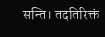सन्ति। तदतिरिक्तं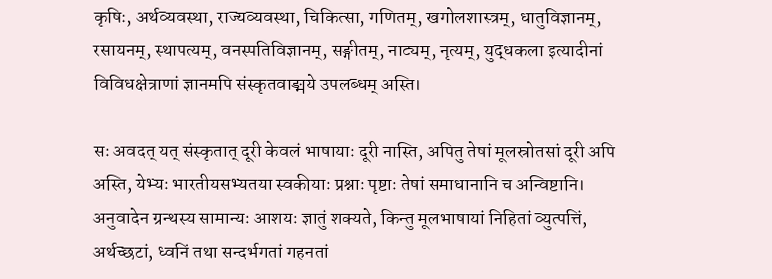कृषिः, अर्थव्यवस्था, राज्यव्यवस्था, चिकित्सा, गणितम्, खगोलशास्त्रम्, धातुविज्ञानम्, रसायनम्, स्थापत्यम्, वनस्पतिविज्ञानम्, सङ्गीतम्, नाट्यम्, नृत्यम्, युद्धकला इत्यादीनां विविधक्षेत्राणां ज्ञानमपि संस्कृतवाङ्मये उपलब्धम् अस्ति।

सः अवदत् यत् संस्कृतात् दूरी केवलं भाषायाः दूरी नास्ति, अपितु तेषां मूलस्रोतसां दूरी अपि अस्ति, येभ्यः भारतीयसभ्यतया स्वकीयाः प्रश्नाः पृष्टाः तेषां समाधानानि च अन्विष्टानि। अनुवादेन ग्रन्थस्य सामान्यः आशयः ज्ञातुं शक्यते, किन्तु मूलभाषायां निहितां व्युत्पत्तिं, अर्थच्छटां, ध्वनिं तथा सन्दर्भगतां गहनतां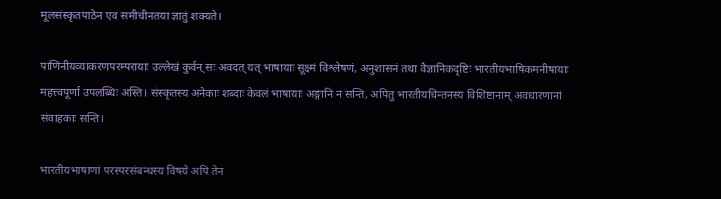मूलसंस्कृतपाठेन एव समीचीनतया ज्ञातुं शक्यते।

पाणिनीयव्याकरणपरम्परायाः उल्लेखं कुर्वन् सः अवदत् यत् भाषायाः सूक्ष्मं विश्लेषणं, अनुशासनं तथा वैज्ञानिकदृष्टिः भारतीयभाषिकमनीषायाः महत्त्वपूर्णा उपलब्धिः अस्ति। संस्कृतस्य अनेकाः शब्दाः केवलं भाषायाः अङ्गानि न सन्ति, अपितु भारतीयचिन्तनस्य विशिष्टानाम् अवधारणानां संवाहकाः सन्ति।

भारतीयभाषाणां परस्परसंबन्धस्य विषये अपि तेन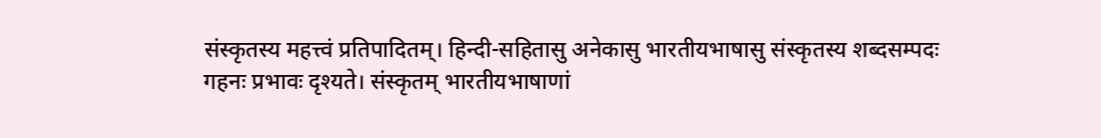संस्कृतस्य महत्त्वं प्रतिपादितम्। हिन्दी-सहितासु अनेकासु भारतीयभाषासु संस्कृतस्य शब्दसम्पदः गहनः प्रभावः दृश्यते। संस्कृतम् भारतीयभाषाणां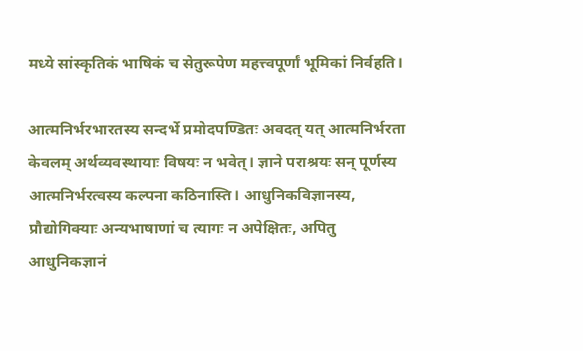मध्ये सांस्कृतिकं भाषिकं च सेतुरूपेण महत्त्वपूर्णां भूमिकां निर्वहति।

आत्मनिर्भरभारतस्य सन्दर्भे प्रमोदपण्डितः अवदत् यत् आत्मनिर्भरता केवलम् अर्थव्यवस्थायाः विषयः न भवेत्। ज्ञाने पराश्रयः सन् पूर्णस्य आत्मनिर्भरत्वस्य कल्पना कठिनास्ति। आधुनिकविज्ञानस्य, प्रौद्योगिक्याः अन्यभाषाणां च त्यागः न अपेक्षितः, अपितु आधुनिकज्ञानं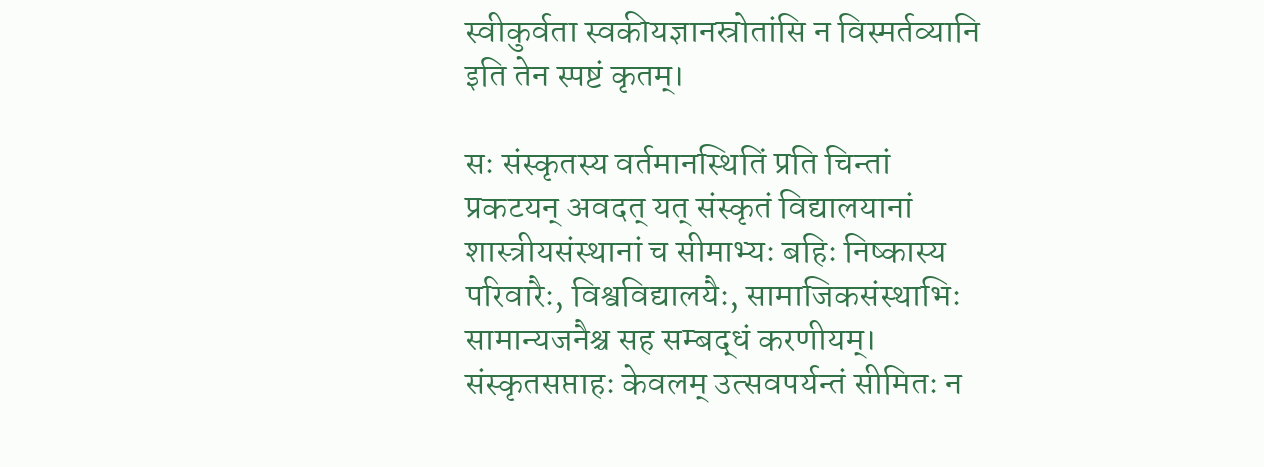स्वीकुर्वता स्वकीयज्ञानस्रोतांसि न विस्मर्तव्यानि इति तेन स्पष्टं कृतम्।

सः संस्कृतस्य वर्तमानस्थितिं प्रति चिन्तां प्रकटयन् अवदत् यत् संस्कृतं विद्यालयानां शास्त्रीयसंस्थानां च सीमाभ्यः बहिः निष्कास्य परिवारैः, विश्वविद्यालयैः, सामाजिकसंस्थाभिः सामान्यजनैश्च सह सम्बद्धं करणीयम्। संस्कृतसप्ताहः केवलम् उत्सवपर्यन्तं सीमितः न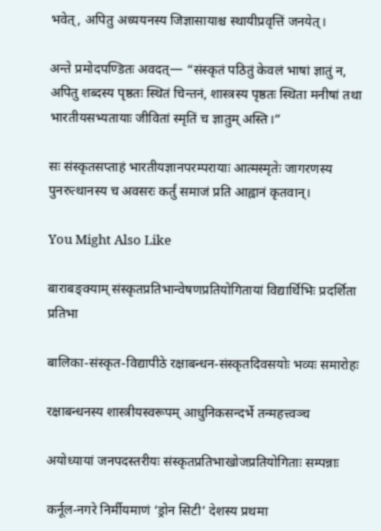भवेत्, अपितु अध्ययनस्य जिज्ञासायाश्च स्थायीप्रवृत्तिं जनयेत्।

अन्ते प्रमोदपण्डितः अवदत्— “संस्कृतं पठितुं केवलं भाषां ज्ञातुं न, अपितु शब्दस्य पृष्ठतः स्थितं चिन्तनं, शास्त्रस्य पृष्ठतः स्थिता मनीषां तथा भारतीयसभ्यतायाः जीवितां स्मृतिं च ज्ञातुम् अस्ति।”

सः संस्कृतसप्ताहं भारतीयज्ञानपरम्परायाः आत्मस्मृतेः जागरणस्य पुनरुत्थानस्य च अवसरः कर्तुं समाजं प्रति आह्वानं कृतवान्।

You Might Also Like

बाराबङ्क्याम् संस्कृतप्रतिभान्वेषणप्रतियोगितायां विद्यार्थिभिः प्रदर्शिता प्रतिभा

बालिका-संस्कृत-विद्यापीठे रक्षाबन्धन-संस्कृतदिवसयोः भव्यः समारोहः

रक्षाबन्धनस्य शास्त्रीयस्वरूपम् आधुनिकसन्दर्भे तन्महत्त्वञ्च

अयोध्यायां जनपदस्तरीयः संस्कृतप्रतिभाखोजप्रतियोगिताः सम्पन्नाः

कर्नूल-नगरे निर्मीयमाणं ‘ड्रोन सिटी’ देशस्य प्रथमा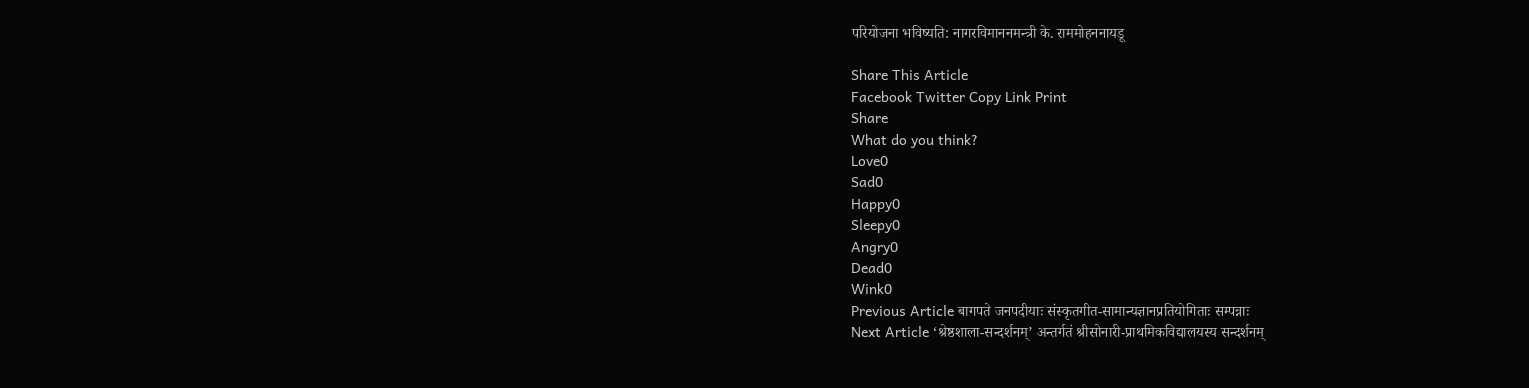परियोजना भविष्यति: नागरविमाननमन्त्री के. राममोहननायडू

Share This Article
Facebook Twitter Copy Link Print
Share
What do you think?
Love0
Sad0
Happy0
Sleepy0
Angry0
Dead0
Wink0
Previous Article बागपते जनपदीयाः संस्कृतगीत-सामान्यज्ञानप्रतियोगिताः सम्पन्नाः
Next Article ‘श्रेष्ठशाला-सन्दर्शनम्’ अन्तर्गतं श्रीसोनारी-प्राथमिकविद्यालयस्य सन्दर्शनम्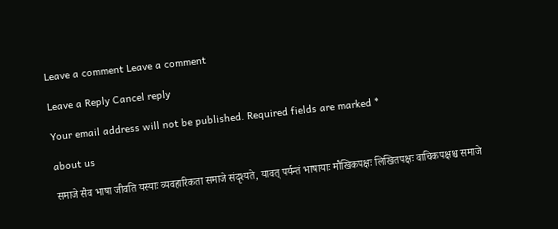Leave a comment Leave a comment

Leave a Reply Cancel reply

Your email address will not be published. Required fields are marked *

about us

समाजे सैव भाषा जीवति यस्याः व्यवहारिकता समाजे संदृश्यते, यावत् पर्यन्तं भाषायाः मौखिकपक्षः लिखितपक्षः वाचिकपक्षश्च समाजे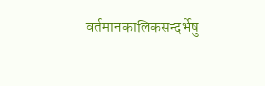वर्तमानकालिकसन्दर्भेषु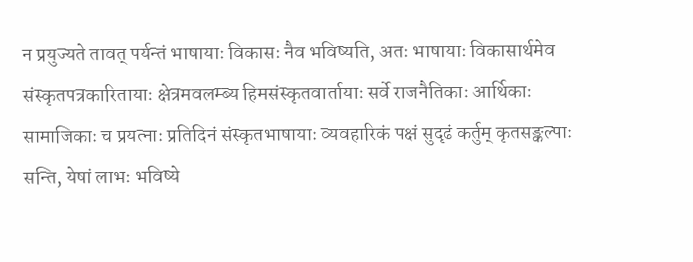न प्रयुज्यते तावत् पर्यन्तं भाषायाः विकासः नैव भविष्यति, अतः भाषायाः विकासार्थमेव संस्कृतपत्रकारितायाः क्षेत्रमवलम्ब्य हिमसंस्कृतवार्तायाः सर्वे राजनैतिकाः आर्थिकाः सामाजिकाः च प्रयत्नाः प्रतिदिनं संस्कृतभाषायाः व्यवहारिकं पक्षं सुदृढं कर्तुम् कृतसङ्कल्पाः सन्ति, येषां लाभः भविष्ये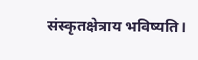संस्कृतक्षेत्राय भविष्यति।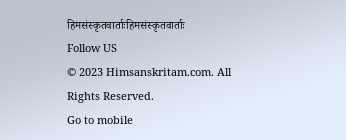हिमसंस्कृतवार्ताःहिमसंस्कृतवार्ताः
Follow US
© 2023 Himsanskritam.com. All Rights Reserved.
Go to mobile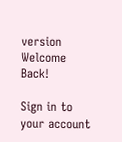version
Welcome Back!

Sign in to your account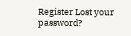Register Lost your password?